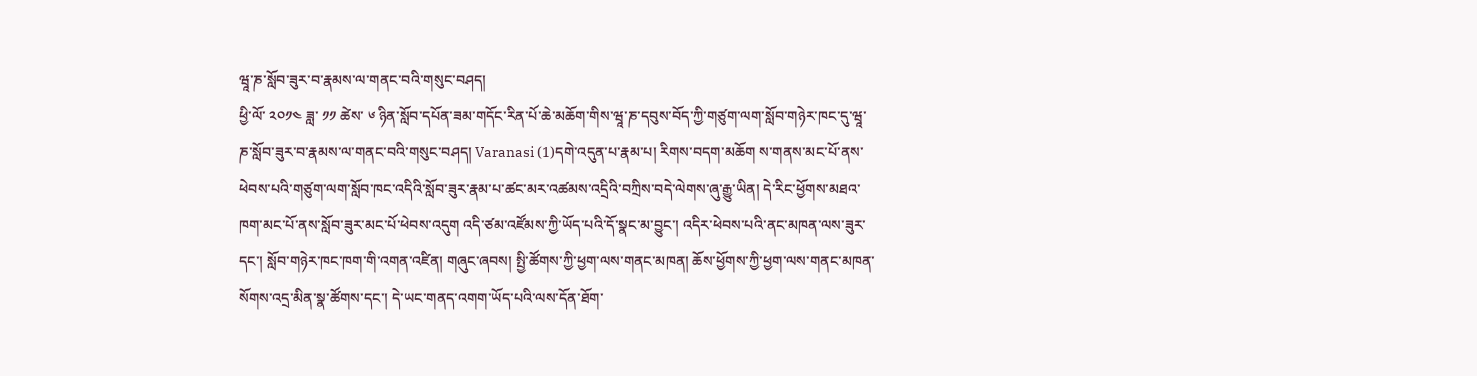ཝཱ་ཎ་སློབ་ཟུར་བ་རྣམས་ལ་གནང་བའི་གསུང་བཤད།
ཕྱི་ལོ་ ༢༠༡༤ ཟླ་ ༡༡ ཚེས་ ༦ ཉིན་སློབ་དཔོན་ཟམ་གདོང་རིན་པོ་ཆེ་མཆོག་གིས་ཝཱ་ཎ་དབུས་བོད་ཀྱི་གཙུག་ལག་སློབ་གཉེར་ཁང་དུ་ཝཱ་ཎ་སློབ་ཟུར་བ་རྣམས་ལ་གནང་བའི་གསུང་བཤད། Varanasi (1)དགེ་འདུན་པ་རྣམ་པ། རིགས་བདག་མཆོག ས་གནས་མང་པོ་ནས་ཕེབས་པའི་གཙུག་ལག་སློབ་ཁང་འདིའི་སློབ་ཟུར་རྣམ་པ་ཚང་མར་འཚམས་འདྲིའི་བཀྲིས་བདེ་ལེགས་ཞུ་རྒྱུ་ཡིན། དེ་རིང་ཕྱོགས་མཐའ་ཁག་མང་པོ་ནས་སློབ་ཟུར་མང་པོ་ཕེབས་འདུག འདི་ཙམ་འཛོམས་ཀྱི་ཡོད་པའི་དོ་སྣང་མ་བྱུང་། འདིར་ཕེབས་པའི་ནང་མཁན་ལས་ཟུར་དང་། སློབ་གཉེར་ཁང་ཁག་གི་འགན་འཛིན། གཞུང་ཞབས། སྤྱི་ཚོགས་ཀྱི་ཕྱག་ལས་གནང་མཁན། ཆོས་ཕྱོགས་ཀྱི་ཕྱག་ལས་གནང་མཁན་སོགས་འདྲ་མིན་སྣ་ཚོགས་དང་། དེ་ཡང་གནད་འགག་ཡོད་པའི་ལས་དོན་ཐོག་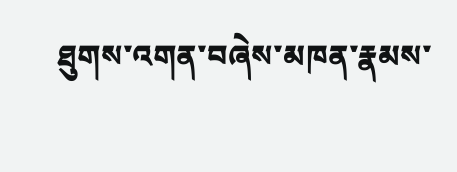ཐུགས་འགན་བཞེས་མཁན་རྣམས་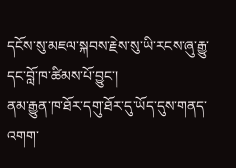དངོས་སུ་མཇལ་སྐབས་རྗེས་སུ་ཡི་རངས་ཞུ་རྒྱུ་དང་བློ་ཁ་ཚིམས་པོ་བྱུང་།
ནམ་རྒྱུན་ཁ་ཐོར་དགུ་ཐོར་དུ་ཡོད་དུས་གནད་འགག་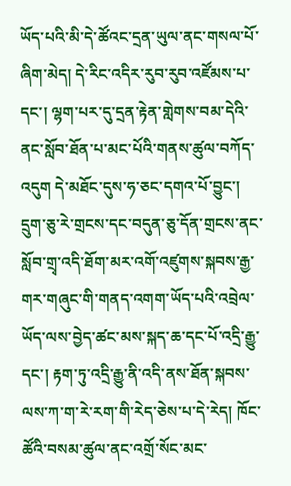ཡོད་པའི་མི་དེ་ཚོའང་དྲན་ཡུལ་ནང་གསལ་པོ་ཞིག་མེད། དེ་རིང་འདིར་རུབ་རུབ་འཛོམས་པ་དང་། ལྷག་པར་དུ་དྲན་རྟེན་གླེགས་བམ་དེའི་ནང་སློབ་ཐོན་པ་མང་པོའི་གནས་ཚུལ་བཀོད་འདུག དེ་མཐོང་དུས་ཧ་ཅང་དགའ་པོ་བྱུང་།
དྲུག་ཅུ་རེ་གྲངས་དང་བདུན་ཅུ་དོན་གྲངས་ནང་སློབ་གྲྭ་འདི་ཐོག་མར་འགོ་འཛུགས་སྐབས་རྒྱ་གར་གཞུང་གི་གནད་འགག་ཡོད་པའི་འབྲེལ་ཡོད་ལས་བྱེད་ཚང་མས་སྐད་ཆ་དང་པོ་འདྲི་རྒྱུ་དང་། རྟག་ཏུ་འདྲི་རྒྱུ་ནི་འདི་ནས་ཐོན་སྐབས་ལས་ཀ་ག་རེ་རག་གི་རེད་ཅེས་པ་དེ་རེད། ཁོང་ཚོའི་བསམ་ཚུལ་ནང་འགྲོ་སོང་མང་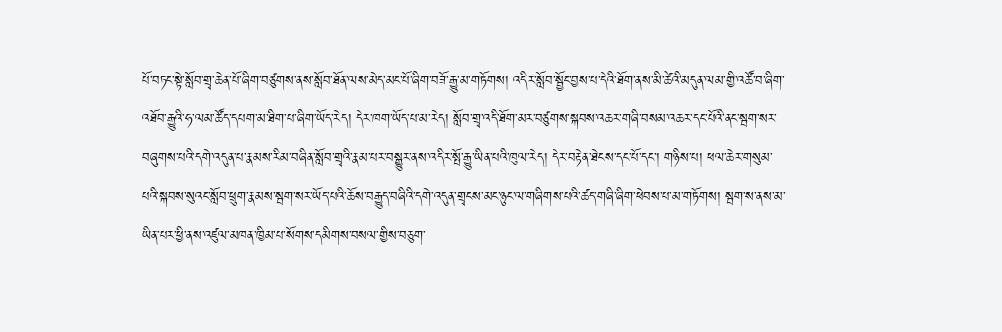པོ་བཏང་སྟེ་སློབ་གྲྭ་ཆེན་པོ་ཞིག་བཙུགས་ནས་སློབ་ཐོན་ལས་མེད་མང་པོ་ཞིག་བཟོ་རྒྱུ་མ་གཏོགས། འདིར་སློབ་སྦྱོང་བྱས་པ་དེའི་ཐོག་ནས་མི་ཚེའི་མདུན་ལམ་གྱི་འཚོ་བ་ཞིག་འཐོབ་རྒྱུའི་ཧ་ལམ་ཚོད་དཔག་མ་ཐིག་པ་ཞིག་ཡོད་རེད། དེར་ཁག་ཡོད་པ་མ་རེད། སློབ་གྲྭ་འདི་ཐོག་མར་བཙུགས་སྐབས་འཆར་གཞི་བསམ་འཆར་དང་པོའི་ནང་སྦག་སར་བཞུགས་པའི་དགེ་འདུན་པ་རྣམས་རིམ་བཞིན་སློབ་གྲྭའི་རྣམ་པར་བསྒྱུར་ནས་འདིར་སྤོ་རྒྱུ་ཡིན་པའི་ཁུལ་རེད། དེར་བརྟེན་ཐེངས་དང་པོ་དང་། གཉིས་པ། ཕལ་ཆེར་གསུམ་པའི་སྐབས་སུའང་སློབ་ཕྲུག་རྣམས་སྦག་སར་ཡོད་པའི་ཆོས་བརྒྱུད་བཞིའི་དགེ་འདུན་གྲྭངས་མང་ཉུང་ལ་གཞིགས་པའི་ཚད་གཞི་ཞིག་ཕེབས་པ་མ་གཏོགས། སྦག་ས་ནས་མ་ཡིན་པར་ཕྱི་ནས་འཛུལ་མཁན་ཁྱིམ་པ་སོགས་དམིགས་བསལ་གྱིས་བཅུག་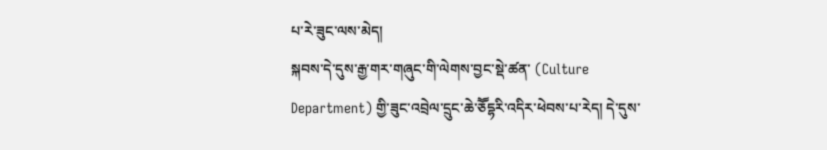པ་རེ་ཟུང་ལས་མེད།
སྐབས་དེ་དུས་རྒྱ་གར་གཞུང་གི་ལེགས་བྱང་སྡེ་ཚན་ (Culture Department) གྱི་ཟུང་འབྲེལ་དྲུང་ཆེ་ཅཽདྷརི་འདིར་ཕེབས་པ་རེད། དེ་དུས་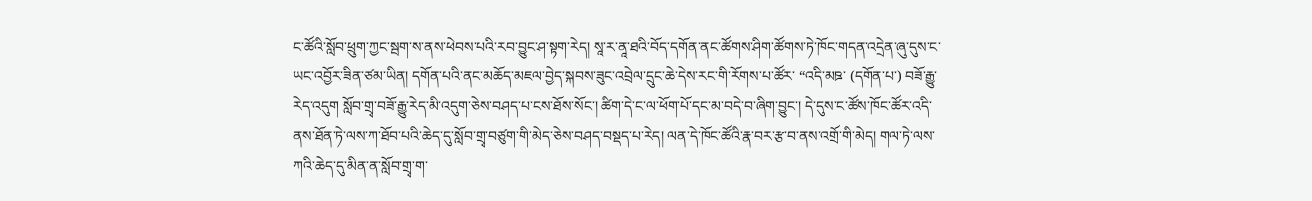ང་ཚོའི་སློབ་ཕྲུག་ཀྱང་སྦག་ས་ནས་ཕེབས་པའི་རབ་བྱུང་ཤ་སྟག་རེད། སཱ་ར་ནཱ་ཐའི་བོད་དགོན་ནང་ཚོགས་ཤིག་ཚོགས་ཏེ་ཁོང་གདན་འདྲེན་ཞུ་དུས་ང་ཡང་འབྱོར་ཟིན་ཙམ་ཡིན། དགོན་པའི་ནང་མཆོད་མཇལ་བྱེད་སྐབས་ཟུང་འབྲེལ་དྲུང་ཆེ་དེས་རང་གི་རོགས་པ་ཚོར་ “འདི་མཋ་ (དགོན་པ་) བཟོ་རྒྱུ་རེད་འདུག སློབ་གྲྭ་བཟོ་རྒྱུ་རེད་མི་འདུག་ཅེས་བཤད་པ་ངས་ཐོས་སོང་། ཚིག་དེ་ང་ལ་ཕོག་པོ་དང་མ་བདེ་བ་ཞིག་བྱུང་། དེ་དུས་ང་ཚོས་ཁོང་ཚོར་འདི་ནས་ཐོན་ཏེ་ལས་ཀ་ཐོབ་པའི་ཆེད་དུ་སློབ་གྲྭ་བཙུག་གི་མེད་ཅེས་བཤད་བསྡད་པ་རེད། ལན་དེ་ཁོང་ཚོའི་རྣ་བར་རྩ་བ་ནས་འགྲོ་གི་མེད། གལ་ཏེ་ལས་ཀའི་ཆེད་དུ་མིན་ན་སློབ་གྲྭ་ག་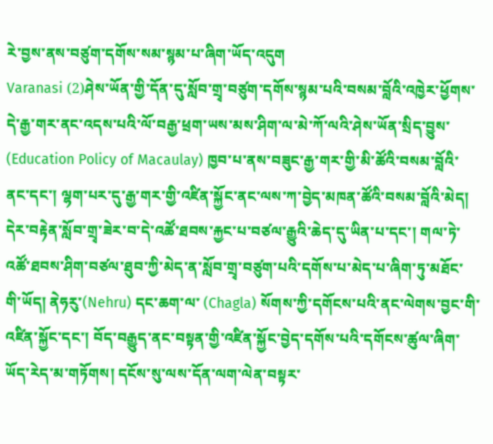རེ་བྱས་ནས་བཙུག་དགོས་སམ་སྙམ་པ་ཞིག་ཡོད་འདུག
Varanasi (2)ཤེས་ཡོན་གྱི་དོན་དུ་སློབ་གྲྭ་བཙུག་དགོས་སྙམ་པའི་བསམ་བློའི་འཁྱེར་ཕྱོགས་དེ་རྒྱ་གར་ནང་འདས་པའི་ལོ་བརྒྱ་ཕྲག་ཡས་མས་ཤིག་ལ་མེ་ཀོ་ལའི་ཤེས་ཡོན་སྲིད་བྱུས་ (Education Policy of Macaulay) ཁྱབ་པ་ནས་བཟུང་རྒྱ་གར་གྱི་མི་ཚོའི་བསམ་བློའི་ནང་དང་། ལྷག་པར་དུ་རྒྱ་གར་གྱི་འཛིན་སྐྱོང་ནང་ལས་ཀ་བྱེད་མཁན་ཚོའི་བསམ་བློའི་མེད། དེར་བརྟེན་སློབ་གྲྭ་ཟེར་བ་དེ་འཚོ་ཐབས་རྐྱང་པ་བཙལ་རྒྱུའི་ཆེད་དུ་ཡིན་པ་དང་། གལ་ཏེ་འཚོ་ཐབས་ཤིག་བཙལ་ཐུབ་ཀྱི་མེད་ན་སློབ་གྲྭ་བཙུག་པའི་དགོས་པ་མེད་པ་ཞིག་ཏུ་མཐོང་གི་ཡོད། ནེཧརུ་(Nehru) དང་ཆག་ལ་ (Chagla) སོགས་ཀྱི་དགོངས་པའི་ནང་ལེགས་བྱང་གི་འཛིན་སྐྱོང་དང་། བོད་བརྒྱུད་ནང་བསྟན་གྱི་འཛིན་སྐྱོང་བྱེད་དགོས་པའི་དགོངས་ཚུལ་ཞིག་ཡོད་རེད་མ་གཏོགས། དངོས་སུ་ལས་དོན་ལག་ལེན་བསྟར་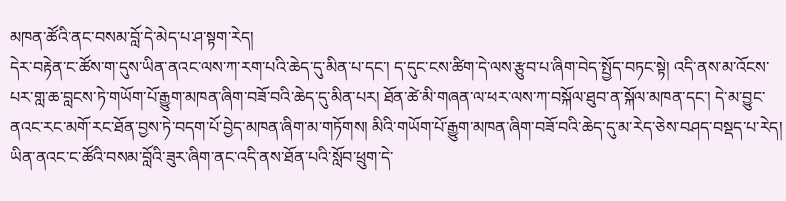མཁན་ཚོའི་ནང་བསམ་བློ་དེ་མེད་པ་ཤ་སྟག་རེད།
དེར་བརྟེན་ང་ཚོས་ག་དུས་ཡིན་ནའང་ལས་ཀ་རག་པའི་ཆེད་དུ་མིན་པ་དང་། ད་དུང་ངས་ཚིག་དེ་ལས་རྩུབ་པ་ཞིག་བེད་སྤྱོད་བཏང་སྟེ། འདི་ནས་མ་འོངས་པར་གླ་ཆ་བླངས་ཏེ་གཡོག་པོ་རྒྱུག་མཁན་ཞིག་བཟོ་བའི་ཆེད་དུ་མིན་པར། ཐོན་ཚེ་མི་གཞན་ལ་ཕར་ལས་ཀ་བསྐོལ་ཐུབ་ན་སྐོལ་མཁན་དང་། དེ་མ་བྱུང་ནའང་རང་མགོ་རང་ཐོན་བྱས་ཏེ་བདག་པོ་བྱེད་མཁན་ཞིག་མ་གཏོགས། མིའི་གཡོག་པོ་རྒྱུག་མཁན་ཞིག་བཟོ་བའི་ཆེད་དུ་མ་རེད་ཅེས་བཤད་བསྡད་པ་རེད།
ཡིན་ནའང་ང་ཚོའི་བསམ་བློའི་ཟུར་ཞིག་ནང་འདི་ནས་ཐོན་པའི་སློབ་ཕྲུག་དེ་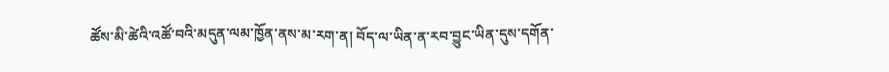ཚོས་མི་ཚེའི་འཚོ་བའི་མདུན་ལམ་ཁྱོན་ནས་མ་རག་ན། བོད་ལ་ཡིན་ན་རབ་བྱུང་ཡིན་དུས་དགོན་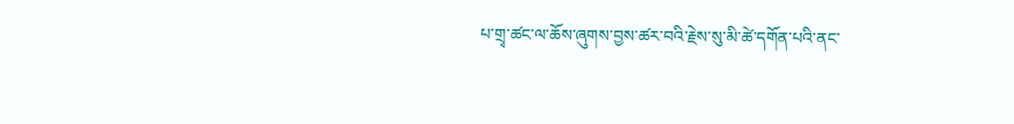པ་གྲྭ་ཚང་ལ་ཆོས་ཞུགས་བྱས་ཚར་བའི་རྗེས་སུ་མི་ཚེ་དགོན་པའི་ནང་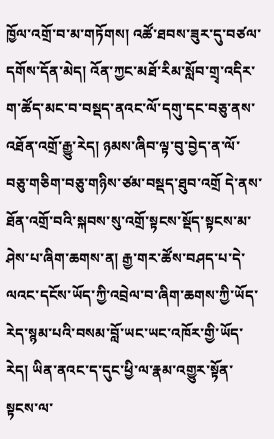ཁྱོལ་འགྲོ་བ་མ་གཏོགས། འཚོ་ཐབས་ཟུར་དུ་བཙལ་དགོས་དོན་མེད། འོན་ཀྱང་མཐོ་རིམ་སློབ་གྲྭ་འདིར་ག་ཚོད་མང་བ་བསྡད་ནའང་ལོ་དགུ་དང་བཅུ་ནས་འཐོན་འགྲོ་རྒྱུ་རེད། ཉམས་ཞིབ་ལྟ་བུ་བྱེད་ན་ལོ་བཅུ་གཅིག་བཅུ་གཉིས་ཙམ་བསྡད་ཐུབ་འགྲོ དེ་ནས་ཐོན་འགྲོ་བའི་སྐབས་སུ་འགྲོ་སྟངས་སྡོད་སྟངས་མ་ཤེས་པ་ཞིག་ཆགས་ན། རྒྱ་གར་ཚོས་བཤད་པ་དེ་ལའང་དངོས་ཡོད་ཀྱི་འབྲེལ་བ་ཞིག་ཆགས་ཀྱི་ཡོད་རེད་སྙམ་པའི་བསམ་བློ་ཡང་ཡང་འཁོར་གྱི་ཡོད་རེད། ཡིན་ནའང་ད་དུང་ཕྱི་ལ་རྣམ་འགྱུར་སྟོན་སྟངས་ལ་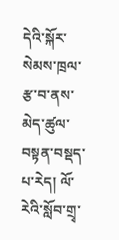དེའི་སྐོར་སེམས་ཁྲལ་རྩ་བ་ནས་མེད་ཚུལ་བསྟན་བསྡད་པ་རེད། ལོ་རེའི་སློབ་གྲྭ་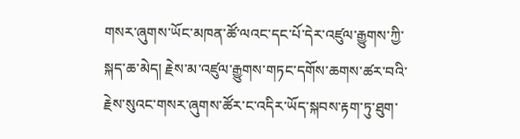གསར་ཞུགས་ཡོང་མཁན་ཚོ་ལའང་དང་པོ་དེར་འཛུལ་རྒྱུགས་ཀྱི་སྐད་ཆ་མེད། རྗེས་མ་འཛུལ་རྒྱུགས་གཏང་དགོས་ཆགས་ཚར་བའི་རྗེས་སུའང་གསར་ཞུགས་ཚོར་ང་འདིར་ཡོད་སྐབས་རྟག་ཏུ་ཐུག་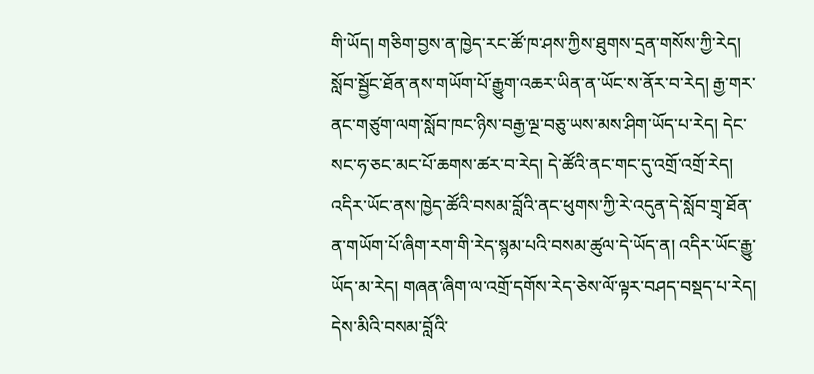གི་ཡོད། གཅིག་བྱས་ན་ཁྱེད་རང་ཚོ་ཁ་ཤས་ཀྱིས་ཐུགས་དྲན་གསོས་ཀྱི་རེད། སློབ་སྦྱོང་ཐོན་ནས་གཡོག་པོ་རྒྱུག་འཆར་ཡིན་ན་ཡོང་ས་ནོར་བ་རེད། རྒྱ་གར་ནང་གཙུག་ལག་སློབ་ཁང་ཉིས་བརྒྱ་ལྔ་བཅུ་ཡས་མས་ཤིག་ཡོད་པ་རེད། དེང་སང་ཧ་ཅང་མང་པོ་ཆགས་ཚར་བ་རེད། དེ་ཚོའི་ནང་གང་དུ་འགྲོ་འགྲོ་རེད། འདིར་ཡོང་ནས་ཁྱེད་ཚོའི་བསམ་བློའི་ནང་ཕུགས་ཀྱི་རེ་འདུན་དེ་སློབ་གྲྭ་ཐོན་ན་གཡོག་པོ་ཞིག་རག་གི་རེད་སྙམ་པའི་བསམ་ཚུལ་དེ་ཡོད་ན། འདིར་ཡོང་རྒྱུ་ཡོད་མ་རེད། གཞན་ཞིག་ལ་འགྲོ་དགོས་རེད་ཅེས་ལོ་ལྟར་བཤད་བསྡད་པ་རེད། དེས་མིའི་བསམ་བློའི་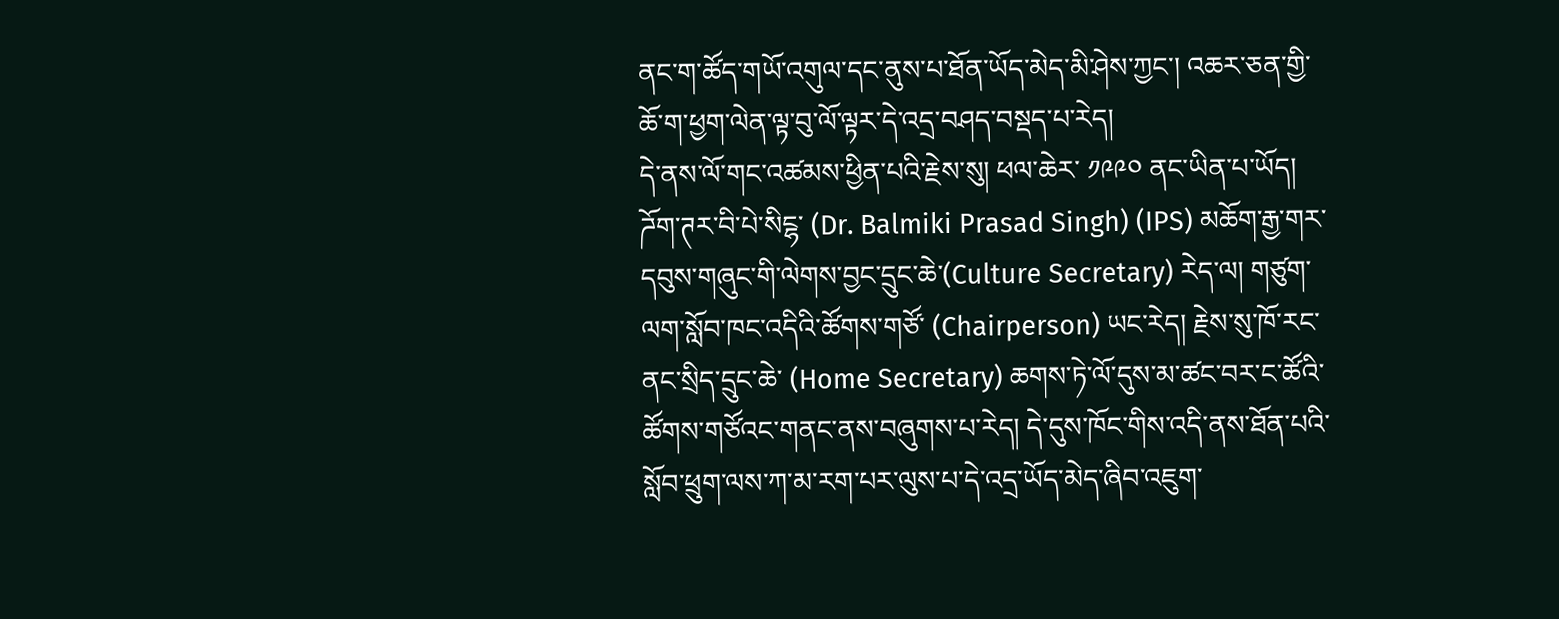ནང་ག་ཚོད་གཡོ་འགུལ་དང་ནུས་པ་ཐོན་ཡོད་མེད་མི་ཤེས་ཀྱང་། འཆར་ཅན་གྱི་ཆོ་ག་ཕྱག་ལེན་ལྟ་བུ་ལོ་ལྟར་དེ་འདྲ་བཤད་བསྡད་པ་རེད།
དེ་ནས་ལོ་གང་འཚམས་ཕྱིན་པའི་རྗེས་སུ། ཕལ་ཆེར་ ༡༩༩༠ ནང་ཡིན་པ་ཡོད། ཌོག་ཊར་བི་པེ་སིངྷ་ (Dr. Balmiki Prasad Singh) (IPS) མཆོག་རྒྱ་གར་དབུས་གཞུང་གི་ལེགས་བྱང་དྲུང་ཆེ་(Culture Secretary) རེད་ལ། གཙུག་ལག་སློབ་ཁང་འདིའི་ཚོགས་གཙོ་ (Chairperson) ཡང་རེད། རྗེས་སུ་ཁོ་རང་ནང་སྲིད་དྲུང་ཆེ་ (Home Secretary) ཆགས་ཏེ་ལོ་དུས་མ་ཚང་བར་ང་ཚོའི་ཚོགས་གཙོའང་གནང་ནས་བཞུགས་པ་རེད། དེ་དུས་ཁོང་གིས་འདི་ནས་ཐོན་པའི་སློབ་ཕྲུག་ལས་ཀ་མ་རག་པར་ལུས་པ་དེ་འདྲ་ཡོད་མེད་ཞིབ་འཇུག་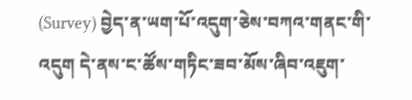(Survey) བྱེད་ན་ཡག་པོ་འདུག་ཅེས་བཀའ་གནང་གི་འདུག དེ་ནས་ང་ཚོས་གཏིང་ཟབ་མོས་ཞིབ་འཇུག་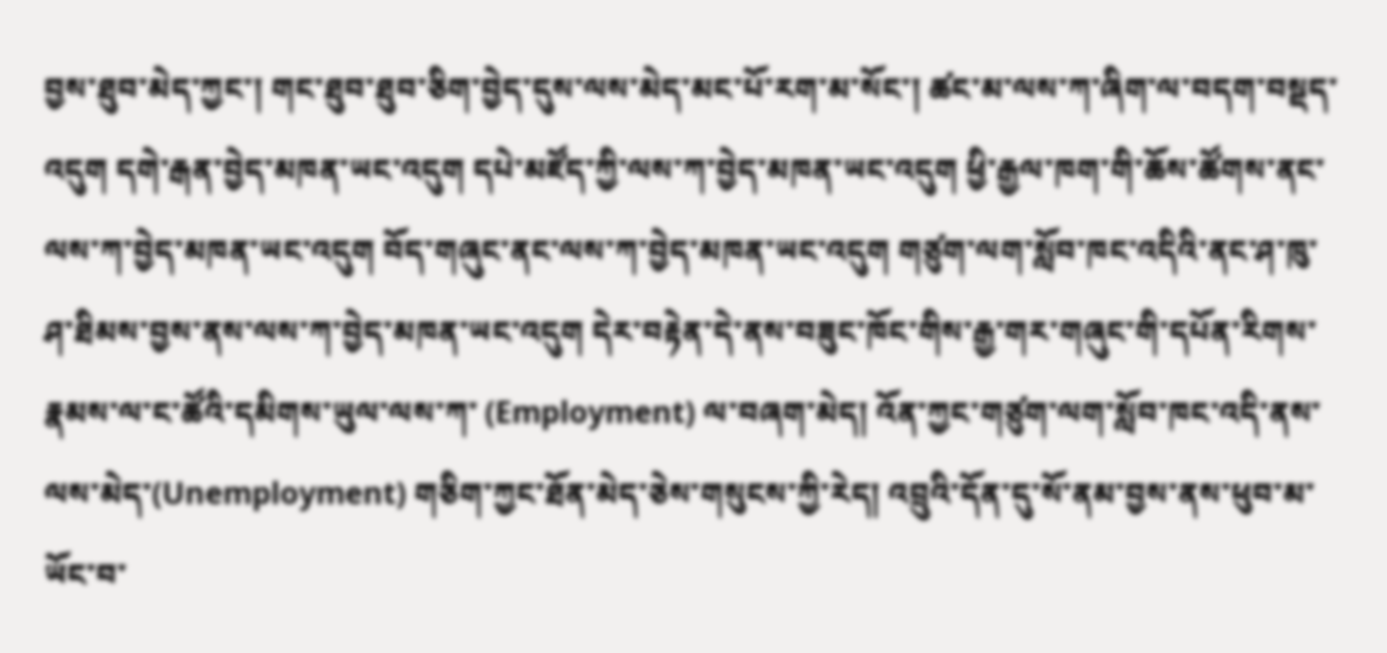བྱས་ཐུབ་མེད་ཀྱང་། གང་ཐུབ་ཐུབ་ཅིག་བྱེད་དུས་ལས་མེད་མང་པོ་རག་མ་སོང་། ཚང་མ་ལས་ཀ་ཞིག་ལ་བདག་བསྡད་འདུག དགེ་རྒན་བྱེད་མཁན་ཡང་འདུག དཔེ་མཛོད་ཀྱི་ལས་ཀ་བྱེད་མཁན་ཡང་འདུག ཕྱི་རྒྱལ་ཁག་གི་ཆོས་ཚོགས་ནང་ལས་ཀ་བྱེད་མཁན་ཡང་འདུག བོད་གཞུང་ནང་ལས་ཀ་བྱེད་མཁན་ཡང་འདུག གཙུག་ལག་སློབ་ཁང་འདིའི་ནང་ཤ་ཁུ་ཤ་ཐིམས་བྱས་ནས་ལས་ཀ་བྱེད་མཁན་ཡང་འདུག དེར་བརྟེན་དེ་ནས་བཟུང་ཁོང་གིས་རྒྱ་གར་གཞུང་གི་དཔོན་རིགས་རྣམས་ལ་ང་ཚོའི་དམིགས་ཡུལ་ལས་ཀ་ (Employment) ལ་བཞག་མེད། འོན་ཀྱང་གཙུག་ལག་སློབ་ཁང་འདི་ནས་ལས་མེད་(Unemployment) གཅིག་ཀྱང་ཐོན་མེད་ཅེས་གསུངས་ཀྱི་རེད། འབྲུའི་དོན་དུ་སོ་ནམ་བྱས་ནས་ཕུབ་མ་ཡོང་བ་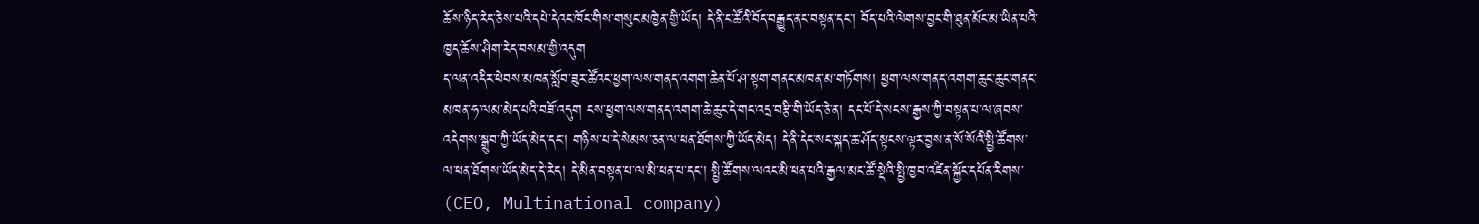ཆོས་ཉིད་རེད་ཅེས་པའི་དཔེ་དེའང་ཁོང་གིས་གསུང་མཁྱེན་གྱི་ཡོད། དེ་ནི་ང་ཚོའི་བོད་བརྒྱུད་ནང་བསྟན་དང་། བོད་པའི་ལེགས་བྱང་གི་ཐུན་མོང་མ་ཡིན་པའི་ཁྱད་ཆོས་ཤིག་རེད་བསམ་གྱི་འདུག
ད་ལན་འདིར་ཕེབས་མཁན་སློབ་ཟུར་ཚོའང་ཕྱག་ལས་གནད་འགག་ཆེན་པོ་ཤ་སྟག་གནང་མཁན་མ་གཏོགས། ཕྱག་ལས་གནད་འགག་ཆུང་ཆུང་གནང་མཁན་ཧ་ལམ་མེད་པའི་བཟོ་འདུག ངས་ཕྱག་ལས་གནད་འགག་ཆེ་ཆུང་དེ་གང་འདྲ་བརྩི་གི་ཡོད་ཅེ་ན། དང་པོ་དེ་སངས་རྒྱས་ཀྱི་བསྟན་པ་ལ་ཞབས་འདེགས་སྒྲུབ་ཀྱི་ཡོད་མེད་དང་། གཉིས་པ་དེ་སེམས་ཅན་ལ་ཕན་ཐོགས་ཀྱི་ཡོད་མེད། དེ་ནི་དེང་སང་སྐད་ཆ་ཤོད་སྟངས་ལྟར་བྱས་ན་སོ་སོའི་སྤྱི་ཚོགས་ལ་ཕན་ཐོགས་ཡོད་མེད་དེ་རེད། དེ་མིན་བསྟན་པ་ལ་མི་ཕན་པ་དང་། སྤྱི་ཚོགས་ལའང་མི་ཕན་པའི་རྒྱལ་མང་ཚོ་སྡེའི་སྤྱི་ཁྱབ་འཛིན་སྐྱོང་དཔོན་རིགས་ (CEO, Multinational company)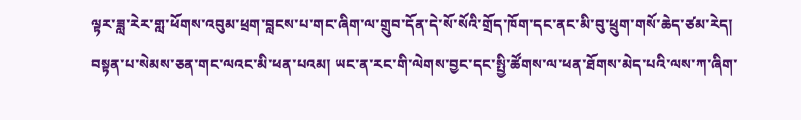ལྟར་ཟླ་རེར་གླ་ཕོགས་འབུམ་ཕྲག་བླངས་པ་གང་ཞིག་ལ་གྲུབ་དོན་དེ་སོ་སོའི་གྲོད་ཁོག་དང་ནང་མི་བུ་ཕྲུག་གསོ་ཆེད་ཙམ་རེད། བསྟན་པ་སེམས་ཅན་གང་ལའང་མི་ཕན་པའམ། ཡང་ན་རང་གི་ལེགས་བྱང་དང་སྤྱི་ཚོགས་ལ་ཕན་ཐོགས་མེད་པའི་ལས་ཀ་ཞིག་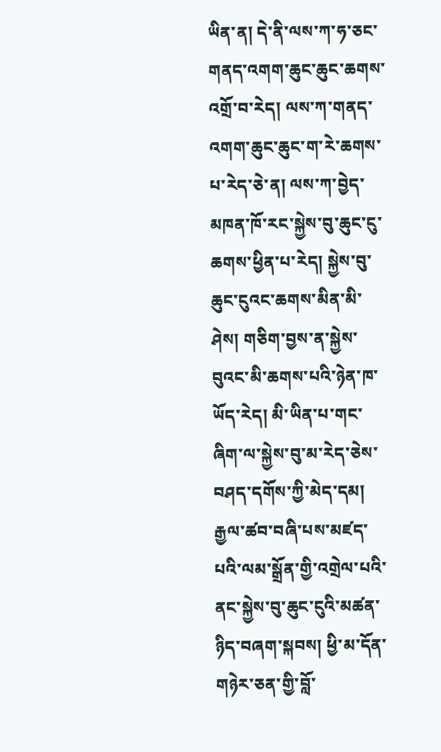ཡིན་ན། དེ་ནི་ལས་ཀ་ཧ་ཅང་གནད་འགག་ཆུང་ཆུང་ཆགས་འགྲོ་བ་རེད། ལས་ཀ་གནད་འགག་ཆུང་ཆུང་ག་རེ་ཆགས་པ་རེད་ཅེ་ན། ལས་ཀ་བྱེད་མཁན་ཁོ་རང་སྐྱེས་བུ་ཆུང་ངུ་ཆགས་ཕྱིན་པ་རེད། སྐྱེས་བུ་ཆུང་ངུའང་ཆགས་མིན་མི་ཤེས། གཅིག་བྱས་ན་སྐྱེས་བུའང་མི་ཆགས་པའི་ཉེན་ཁ་ཡོད་རེད། མི་ཡིན་པ་གང་ཞིག་ལ་སྐྱེས་བུ་མ་རེད་ཅེས་བཤད་དགོས་ཀྱི་མེད་དམ། རྒྱལ་ཚབ་བཞི་པས་མཛད་པའི་ལམ་སྒྲོན་གྱི་འགྲེལ་པའི་ནང་སྐྱེས་བུ་ཆུང་ངུའི་མཚན་ཉིད་བཞག་སྐབས། ཕྱི་མ་དོན་གཉེར་ཅན་གྱི་བློ་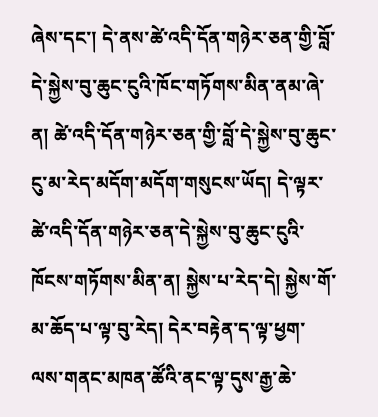ཞེས་དང་། དེ་ནས་ཚེ་འདི་དོན་གཉེར་ཅན་གྱི་བློ་དེ་སྐྱེས་བུ་ཆུང་ངུའི་ཁོང་གཏོགས་མིན་ནམ་ཞེ་ན། ཚེ་འདི་དོན་གཉེར་ཅན་གྱི་བློ་དེ་སྐྱེས་བུ་ཆུང་ངུ་མ་རེད་མདོག་མདོག་གསུངས་ཡོད། དེ་ལྟར་ཚེ་འདི་དོན་གཉེར་ཅན་དེ་སྐྱེས་བུ་ཆུང་ངུའི་ཁོངས་གཏོགས་མིན་ན། སྐྱེས་པ་རེད་དེ། སྐྱེས་གོ་མ་ཆོད་པ་ལྟ་བུ་རེད། དེར་བརྟེན་ད་ལྟ་ཕྱག་ལས་གནང་མཁན་ཚོའི་ནང་ལྟ་དུས་རྒྱ་ཆེ་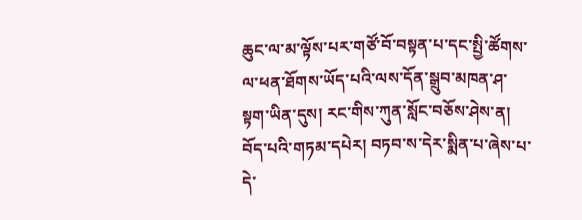ཆུང་ལ་མ་ལྟོས་པར་གཙོ་བོ་བསྟན་པ་དང་སྤྱི་ཚོགས་ལ་ཕན་ཐོགས་ཡོད་པའི་ལས་དོན་སྒྲུབ་མཁན་ཤ་སྟག་ཡིན་དུས། རང་གིས་ཀུན་སློང་བཅོས་ཤེས་ན། བོད་པའི་གཏམ་དཔེར། བཏབ་ས་དེར་སྨིན་པ་ཞེས་པ་དེ་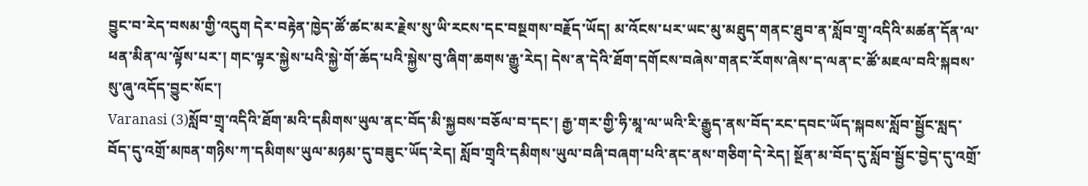བྱུང་བ་རེད་བསམ་གྱི་འདུག དེར་བརྟེན་ཁྱེད་ཚོ་ཚང་མར་རྗེས་སུ་ཡི་རངས་དང་བསྔགས་བརྗོད་ཡོད། མ་འོངས་པར་ཡང་མུ་མཐུད་གནང་ཐུབ་ན་སློབ་གྲྭ་འདིའི་མཚན་དོན་ལ་ཕན་མིན་ལ་ལྟོས་པར་། གང་ལྟར་སྐྱེས་པའི་སྐྱེ་གོ་ཆོད་པའི་སྐྱེས་བུ་ཞིག་ཆགས་རྒྱུ་རེད། དེས་ན་དེའི་ཐོག་དགོངས་བཞེས་གནང་རོགས་ཞེས་ད་ལན་ང་ཚོ་མཇལ་བའི་སྐབས་སུ་ཞུ་འདོད་བྱུང་སོང་།
Varanasi (3)སློབ་གྲྭ་འདིའི་ཐོག་མའི་དམིགས་ཡུལ་ནང་བོད་མི་སྐྱབས་བཅོལ་བ་དང་། རྒྱ་གར་གྱི་ཧི་མཱ་ལ་ཡའི་རི་རྒྱུད་ནས་བོད་རང་དབང་ཡོད་སྐབས་སློབ་སྦྱོང་སླད་བོད་དུ་འགྲོ་མཁན་གཉིས་ཀ་དམིགས་ཡུལ་མཉམ་དུ་བཟུང་ཡོད་རེད། སློབ་གྲྭའི་དམིགས་ཡུལ་བཞི་བཞག་པའི་ནང་ནས་གཅིག་དེ་རེད། སྔོན་མ་བོད་དུ་སློབ་སྦྱོང་བྱེད་དུ་འགྲོ་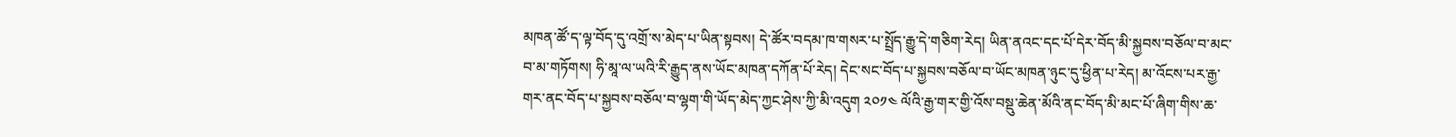མཁན་ཚོ་ད་ལྟ་བོད་དུ་འགྲོ་ས་མེད་པ་ཡིན་སྟབས། དེ་ཚོར་བདམ་ཁ་གསར་པ་སྤྲོད་རྒྱུ་དེ་གཅིག་རེད། ཡིན་ནའང་དང་པོ་དེར་བོད་མི་སྐྱབས་བཅོལ་བ་མང་བ་མ་གཏོགས། ཧི་མཱ་ལ་ཡའི་རི་རྒྱུད་ནས་ཡོང་མཁན་དཀོན་པོ་རེད། དེང་སང་བོད་པ་སྐྱབས་བཅོལ་བ་ཡོང་མཁན་ཉུང་དུ་ཕྱིན་པ་རེད། མ་འོངས་པར་རྒྱ་གར་ནང་བོད་པ་སྐྱབས་བཅོལ་བ་ལྷག་གི་ཡོད་མེད་ཀྱང་ཤེས་ཀྱི་མི་འདུག ༢༠༡༤ ལོའི་རྒྱ་གར་གྱི་འོས་བསྡུ་ཆེན་མོའི་ནང་བོད་མི་མང་པོ་ཞིག་གིས་ཆ་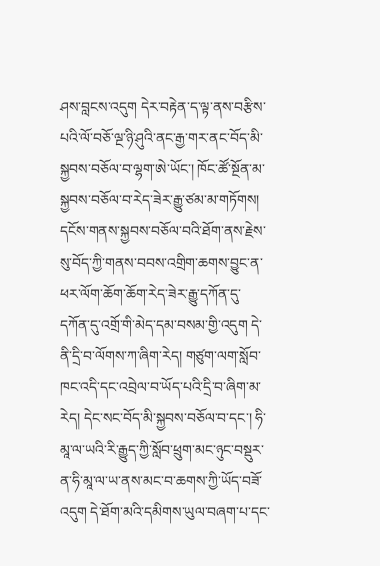ཤས་བླངས་འདུག དེར་བརྟེན་ད་ལྟ་ནས་བརྩིས་པའི་ལོ་བཅོ་ལྔ་ཉི་ཤུའི་ནང་རྒྱ་གར་ནང་བོད་མི་སྐྱབས་བཅོལ་བ་ལྷག་ཨེ་ཡོང་། ཁོང་ཚོ་སྔོན་མ་སྐྱབས་བཅོལ་བ་རེད་ཟེར་རྒྱུ་ཙམ་མ་གཏོགས། དངོས་གནས་སྐྱབས་བཅོལ་བའི་ཐོག་ནས་རྗེས་སུ་བོད་ཀྱི་གནས་བབས་འགྲིག་ཆགས་བྱུང་ན་ཕར་ལོག་ཆོག་ཆོག་རེད་ཟེར་རྒྱུ་དཀོན་དུ་དཀོན་དུ་འགྲོ་གི་མེད་དམ་བསམ་གྱི་འདུག དེ་ནི་དྲི་བ་ལོགས་ཀ་ཞིག་རེད། གཙུག་ལག་སློབ་ཁང་འདི་དང་འབྲེལ་བ་ཡོད་པའི་དྲི་བ་ཞིག་མ་རེད། དེང་སང་བོད་མི་སྐྱབས་བཅོལ་བ་དང་། ཧི་མཱ་ལ་ཡའི་རི་རྒྱུད་ཀྱི་སློབ་ཕྲུག་མང་ཉུང་བསྡུར་ན་ཧི་མཱ་ལ་ཡ་ནས་མང་བ་ཆགས་ཀྱི་ཡོད་བཟོ་འདུག དེ་ཐོག་མའི་དམིགས་ཡུལ་བཞག་པ་དང་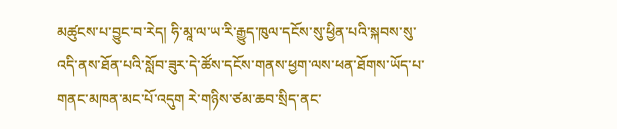མཚུངས་པ་བྱུང་བ་རེད། ཧི་མཱ་ལ་ཡ་རི་རྒྱུད་ཁུལ་དངོས་སུ་ཕྱིན་པའི་སྐབས་སུ་འདི་ནས་ཐོན་པའི་སློབ་ཟུར་དེ་ཚོས་དངོས་གནས་ཕྱག་ལས་ཕན་ཐོགས་ཡོད་པ་གནང་མཁན་མང་པོ་འདུག རེ་གཉིས་ཙམ་ཆབ་སྲིད་ནང་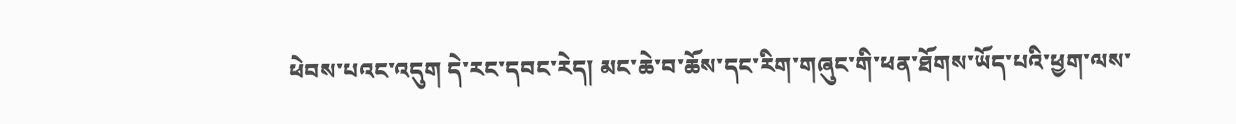ཕེབས་པའང་འདུག དེ་རང་དབང་རེད། མང་ཆེ་བ་ཆོས་དང་རིག་གཞུང་གི་ཕན་ཐོགས་ཡོད་པའི་ཕྱག་ལས་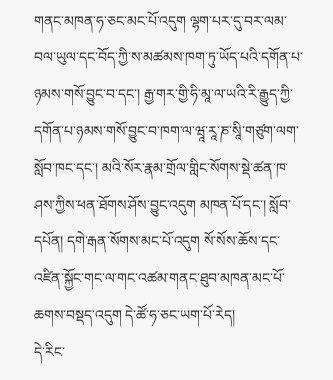གནང་མཁན་ཧ་ཅང་མང་པོ་འདུག ལྷག་པར་དུ་བར་ལམ་བལ་ཡུལ་དང་བོད་ཀྱི་ས་མཚམས་ཁག་ཏུ་ཡོད་པའི་དགོན་པ་ཉམས་གསོ་བྱུང་བ་དང་། རྒྱ་གར་གྱི་ཧི་མཱ་ལ་ཡའི་རི་རྒྱུད་ཀྱི་དགོན་པ་ཉམས་གསོ་བྱུང་བ་ཁག་ལ་ཝཱ་རཱ་ཎ་སཱི་གཙུག་ལག་སློབ་ཁང་དང་། མའི་སོར་རྣམ་གྲོལ་གླིང་སོགས་སྡེ་ཚན་ཁ་ཤས་ཀྱིས་ཕན་ཐོགས་ཤོས་བྱུང་འདུག མཁན་པོ་དང་། སློབ་དཔོན། དགེ་རྒན་སོགས་མང་པོ་འདུག སོ་སོས་ཆོས་དང་འཛིན་སྐྱོང་གང་ལ་གང་འཚམ་གནང་ཐུབ་མཁན་མང་པོ་ཆགས་བསྡད་འདུག དེ་ཚོ་ཧ་ཅང་ཡག་པོ་རེད།
དེ་རིང་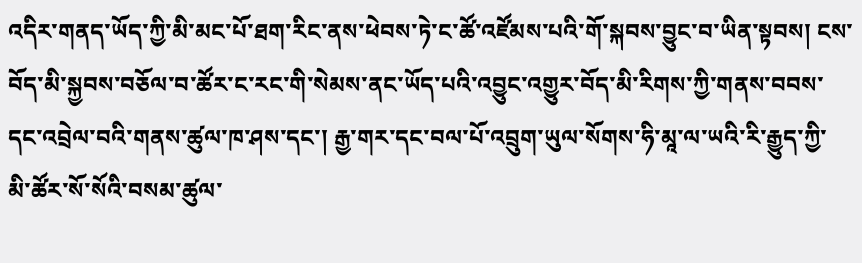འདིར་གནད་ཡོད་ཀྱི་མི་མང་པོ་ཐག་རིང་ནས་ཕེབས་ཏེ་ང་ཚོ་འཛོམས་པའི་གོ་སྐབས་བྱུང་བ་ཡིན་སྟབས། ངས་བོད་མི་སྐྱབས་བཅོལ་བ་ཚོར་ང་རང་གི་སེམས་ནང་ཡོད་པའི་འབྱུང་འགྱུར་བོད་མི་རིགས་ཀྱི་གནས་བབས་དང་འབྲེལ་བའི་གནས་ཚུལ་ཁ་ཤས་དང་། རྒྱ་གར་དང་བལ་པོ་འབྲུག་ཡུལ་སོགས་ཧི་མཱ་ལ་ཡའི་རི་རྒྱུད་ཀྱི་མི་ཚོར་སོ་སོའི་བསམ་ཚུལ་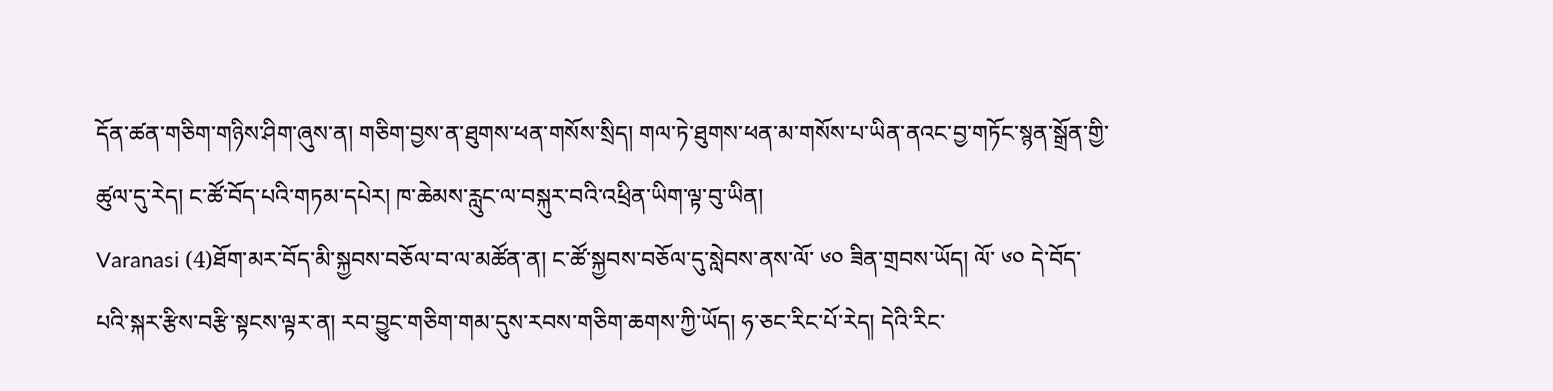དོན་ཚན་གཅིག་གཉིས་ཤིག་ཞུས་ན། གཅིག་བྱས་ན་ཐུགས་ཕན་གསོས་སྲིད། གལ་ཏེ་ཐུགས་ཕན་མ་གསོས་པ་ཡིན་ནའང་བྱ་གཏོང་སྙན་སྒྲོན་གྱི་ཚུལ་དུ་རེད། ང་ཚོ་བོད་པའི་གཏམ་དཔེར། ཁ་ཆེམས་རླུང་ལ་བསྐུར་བའི་འཕྲིན་ཡིག་ལྟ་བུ་ཡིན།
Varanasi (4)ཐོག་མར་བོད་མི་སྐྱབས་བཅོལ་བ་ལ་མཚོན་ན། ང་ཚོ་སྐྱབས་བཅོལ་དུ་སླེབས་ནས་ལོ་ ༦༠ ཟིན་གྲབས་ཡོད། ལོ་ ༦༠ དེ་བོད་པའི་སྐར་རྩིས་བརྩི་སྟངས་ལྟར་ན། རབ་བྱུང་གཅིག་གམ་དུས་རབས་གཅིག་ཆགས་ཀྱི་ཡོད། ཧ་ཅང་རིང་པོ་རེད། དེའི་རིང་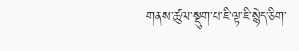གནས་ཚུལ་སྡུག་པ་ཇི་ལྟ་ཇི་སྙེད་ཅིག་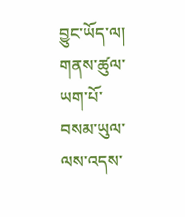བྱུང་ཡོད་ལ། གནས་ཚུལ་ཡག་པོ་བསམ་ཡུལ་ལས་འདས་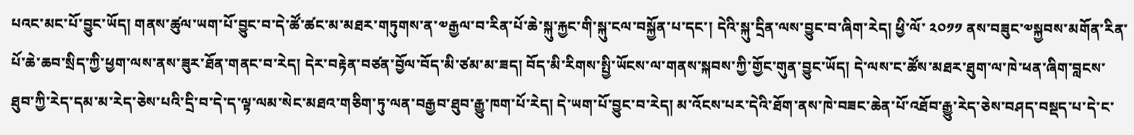པའང་མང་པོ་བྱུང་ཡོད། གནས་ཚུལ་ཡག་པོ་བྱུང་བ་དེ་ཚོ་ཚང་མ་མཐར་གཏུགས་ན་༧རྒྱལ་བ་རིན་པོ་ཆེ་སྐུ་རྐྱང་གི་སྐུ་ངལ་བསྐྱོན་པ་དང་། དེའི་སྐུ་དྲིན་ལས་བྱུང་བ་ཞིག་རེད། ཕྱི་ལོ་ ༢༠༡༡ ནས་བཟུང་༧སྐྱབས་མགོན་རིན་པོ་ཆེ་ཆབ་སྲིད་ཀྱི་ཕྱག་ལས་ནས་ཟུར་ཐོན་གནང་བ་རེད། དེར་བརྟེན་བཙན་བྱོལ་བོད་མི་ཙམ་མ་ཟད། བོད་མི་རིགས་སྤྱི་ཡོངས་ལ་གནས་སྐབས་ཀྱི་གྱོང་གུན་བྱུང་ཡོད། དེ་ལས་ང་ཚོས་མཐར་ཐུག་ལ་ཁེ་ཕན་ཞིག་བླངས་ཐུབ་ཀྱི་རེད་དམ་མ་རེད་ཅེས་པའི་དྲི་བ་དེ་ད་ལྟ་ལམ་སེང་མཐའ་གཅིག་ཏུ་ལན་བརྒྱབ་ཐུབ་རྒྱུ་ཁག་པོ་རེད། དེ་ཡག་པོ་བྱུང་བ་རེད། མ་འོངས་པར་དེའི་ཐོག་ནས་ཁེ་བཟང་ཆེན་པོ་འཐོབ་རྒྱུ་རེད་ཅེས་བཤད་བསྡད་པ་དེ་ང་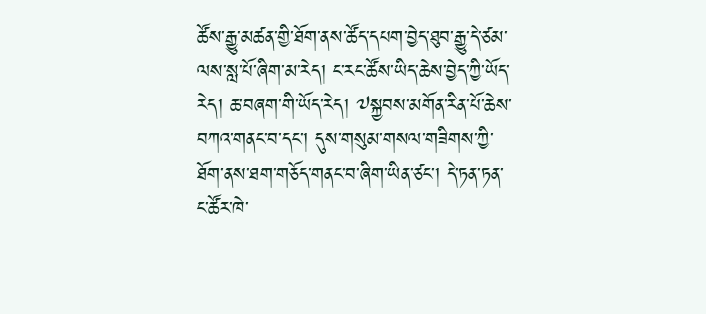ཚོས་རྒྱུ་མཚན་གྱི་ཐོག་ནས་ཚོད་དཔག་བྱེད་ཐུབ་རྒྱུ་དེ་ཙམ་ལས་སླ་པོ་ཞིག་མ་རེད། ང་རང་ཚོས་ཡིད་ཆེས་བྱེད་ཀྱི་ཡོད་རེད། ཆ་བཞག་གི་ཡོད་རེད། ༧སྐྱབས་མགོན་རིན་པོ་ཆེས་བཀའ་གནང་བ་དང་། དུས་གསུམ་གསལ་གཟིགས་ཀྱི་ཐོག་ནས་ཐག་གཅོད་གནང་བ་ཞིག་ཡིན་ཙང་། དེ་ཏན་ཏན་ང་ཚོར་ཁེ་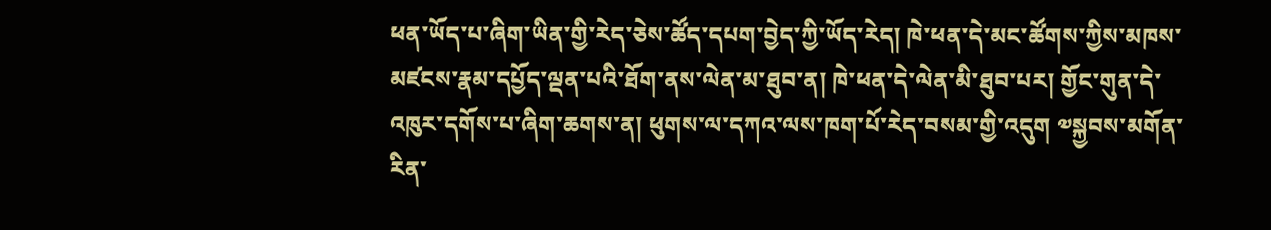ཕན་ཡོད་པ་ཞིག་ཡིན་གྱི་རེད་ཅེས་ཚོད་དཔག་བྱེད་ཀྱི་ཡོད་རེད། ཁེ་ཕན་དེ་མང་ཚོགས་ཀྱིས་མཁས་མཛངས་རྣམ་དཔྱོད་ལྡན་པའི་ཐོག་ནས་ལེན་མ་ཐུབ་ན། ཁེ་ཕན་དེ་ལེན་མི་ཐུབ་པར། གྱོང་གུན་དེ་འཁུར་དགོས་པ་ཞིག་ཆགས་ན། ཕུགས་ལ་དཀའ་ལས་ཁག་པོ་རེད་བསམ་གྱི་འདུག ༧སྐྱབས་མགོན་རིན་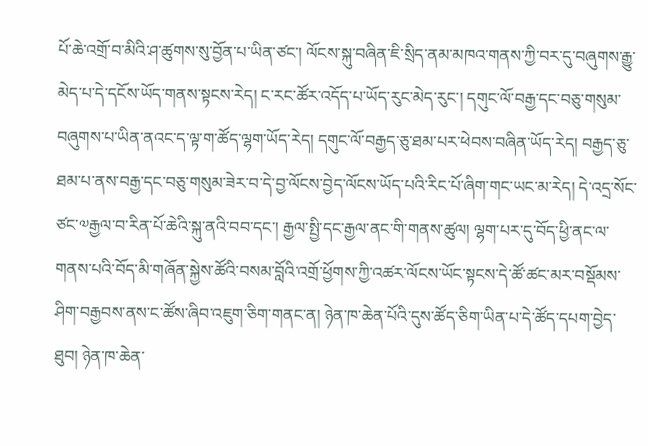པོ་ཆེ་འགྲོ་བ་མིའི་ཤ་ཚུགས་སུ་བྱོན་པ་ཡིན་ཙང་། ལོངས་སྐུ་བཞིན་ཇི་སྲིད་ནམ་མཁའ་གནས་ཀྱི་བར་དུ་བཞུགས་རྒྱུ་མེད་པ་དེ་དངོས་ཡོད་གནས་སྟངས་རེད། ང་རང་ཚོར་འདོད་པ་ཡོད་རུང་མེད་རུང་། དགུང་ལོ་བརྒྱ་དང་བཅུ་གསུམ་བཞུགས་པ་ཡིན་ནའང་ད་ལྟ་ག་ཚོད་ལྷག་ཡོད་རེད། དགུང་ལོ་བརྒྱད་ཅུ་ཐམ་པར་ཕེབས་བཞིན་ཡོད་རེད། བརྒྱད་ཅུ་ཐམ་པ་ནས་བརྒྱ་དང་བཅུ་གསུམ་ཟེར་བ་དེ་བྱ་ལོངས་བྱེད་ལོངས་ཡོད་པའི་རིང་པོ་ཞིག་གང་ཡང་མ་རེད། དེ་འདྲ་སོང་ཙང་༧རྒྱལ་བ་རིན་པོ་ཆེའི་སྐུ་ནའི་བབ་དང་། རྒྱལ་སྤྱི་དང་རྒྱལ་ནང་གི་གནས་ཚུལ། ལྷག་པར་དུ་བོད་ཕྱི་ནང་ལ་གནས་པའི་བོད་མི་གཞོན་སྐྱེས་ཚོའི་བསམ་བློའི་འགྲོ་ཕྱོགས་ཀྱི་འཚར་ལོངས་ཡོང་སྟངས་དེ་ཚོ་ཚང་མར་བསྡོམས་ཤིག་བརྒྱབས་ནས་ང་ཚོས་ཞིབ་འཇུག་ཅིག་གནང་ན། ཉེན་ཁ་ཆེན་པོའི་དུས་ཚོད་ཅིག་ཡིན་པ་དེ་ཚོད་དཔག་བྱེད་ཐུབ། ཉེན་ཁ་ཆེན་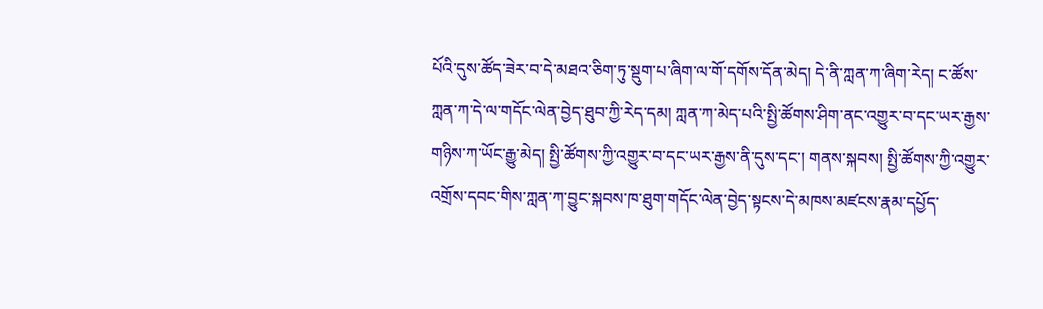པོའི་དུས་ཚོད་ཟེར་བ་དེ་མཐའ་ཅིག་ཏུ་སྡུག་པ་ཞིག་ལ་གོ་དགོས་དོན་མེད། དེ་ནི་ཀླན་ཀ་ཞིག་རེད། ང་ཚོས་ཀླན་ཀ་དེ་ལ་གདོང་ལེན་བྱེད་ཐུབ་ཀྱི་རེད་དམ། ཀླན་ཀ་མེད་པའི་སྤྱི་ཚོགས་ཤིག་ནང་འགྱུར་བ་དང་ཡར་རྒྱས་གཉིས་ཀ་ཡོང་རྒྱུ་མེད། སྤྱི་ཚོགས་ཀྱི་འགྱུར་བ་དང་ཡར་རྒྱས་ནི་དུས་དང་། གནས་སྐབས། སྤྱི་ཚོགས་ཀྱི་འགྱུར་འགྲོས་དབང་གིས་ཀླན་ཀ་བྱུང་སྐབས་ཁ་ཐུག་གདོང་ལེན་བྱེད་སྟངས་དེ་མཁས་མཛངས་རྣམ་དཔྱོད་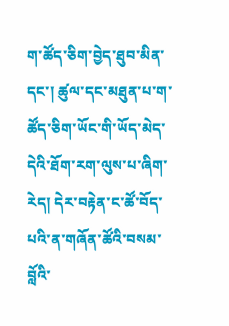ག་ཚོད་ཅིག་བྱེད་ཐུབ་མིན་དང་། ཚུལ་དང་མཐུན་པ་ག་ཚོད་ཅིག་ཡོང་གི་ཡོད་མེད་དེའི་ཐོག་རག་ལུས་པ་ཞིག་རེད། དེར་བརྟེན་ང་ཚོ་བོད་པའི་ན་གཞོན་ཚོའི་བསམ་བློའི་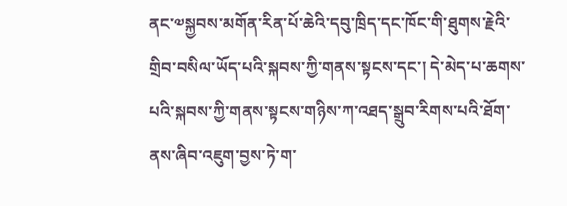ནང་༧སྐྱབས་མགོན་རིན་པོ་ཆེའི་དབུ་ཁྲིད་དང་ཁོང་གི་ཐུགས་རྗེའི་གྲིབ་བསིལ་ཡོད་པའི་སྐབས་ཀྱི་གནས་སྟངས་དང་། དེ་མེད་པ་ཆགས་པའི་སྐབས་ཀྱི་གནས་སྟངས་གཉིས་ཀ་འཐད་སྒྲུབ་རིགས་པའི་ཐོག་ནས་ཞིབ་འཇུག་བྱས་ཏེ་ག་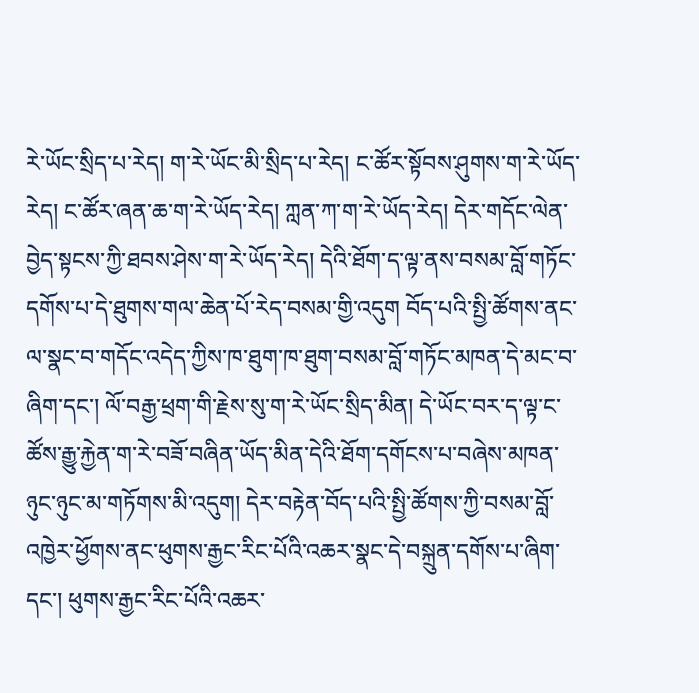རེ་ཡོང་སྲིད་པ་རེད། ག་རེ་ཡོང་མི་སྲིད་པ་རེད། ང་ཚོར་སྟོབས་ཤུགས་ག་རེ་ཡོད་རེད། ང་ཚོར་ཞན་ཆ་ག་རེ་ཡོད་རེད། ཀླན་ཀ་ག་རེ་ཡོད་རེད། དེར་གདོང་ལེན་བྱེད་སྟངས་ཀྱི་ཐབས་ཤེས་ག་རེ་ཡོད་རེད། དེའི་ཐོག་ད་ལྟ་ནས་བསམ་བློ་གཏོང་དགོས་པ་དེ་ཐུགས་གལ་ཆེན་པོ་རེད་བསམ་གྱི་འདུག བོད་པའི་སྤྱི་ཚོགས་ནང་ལ་སྣང་བ་གདོང་འདེད་ཀྱིས་ཁ་ཐུག་ཁ་ཐུག་བསམ་བློ་གཏོང་མཁན་དེ་མང་བ་ཞིག་དང་། ལོ་བརྒྱ་ཕྲག་གི་རྗེས་སུ་ག་རེ་ཡོང་སྲིད་མིན། དེ་ཡོང་བར་ད་ལྟ་ང་ཚོས་རྒྱུ་རྐྱེན་ག་རེ་བཟོ་བཞིན་ཡོད་མིན་དེའི་ཐོག་དགོངས་པ་བཞེས་མཁན་ཉུང་ཉུང་མ་གཏོགས་མི་འདུག། དེར་བརྟེན་བོད་པའི་སྤྱི་ཚོགས་ཀྱི་བསམ་བློ་འཁྱེར་ཕྱོགས་ནང་ཕུགས་རྒྱང་རིང་པོའི་འཆར་སྣང་དེ་བསྐྲུན་དགོས་པ་ཞིག་དང་། ཕུགས་རྒྱང་རིང་པོའི་འཆར་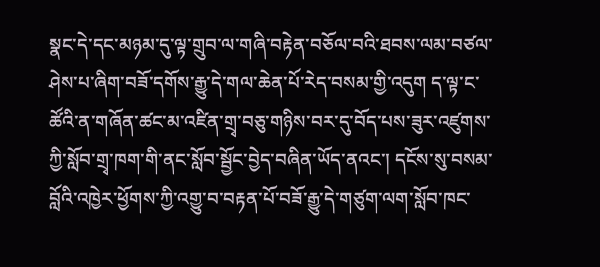སྣང་དེ་དང་མཉམ་དུ་ལྟ་གྲུབ་ལ་གཞི་བརྟེན་བཅོལ་བའི་ཐབས་ལམ་བཙལ་ཤེས་པ་ཞིག་བཟོ་དགོས་རྒྱུ་དེ་གལ་ཆེན་པོ་རེད་བསམ་གྱི་འདུག ད་ལྟ་ང་ཚོའི་ན་གཞོན་ཚང་མ་འཛིན་གྲྭ་བཅུ་གཉིས་བར་དུ་བོད་པས་ཟུར་འཛུགས་ཀྱི་སློབ་གྲྭ་ཁག་གི་ནང་སློབ་སྦྱོང་བྱེད་བཞིན་ཡོད་ནའང་། དངོས་སུ་བསམ་བློའི་འཁྱེར་ཕྱོགས་ཀྱི་འགྱུ་བ་བརྟན་པོ་བཟོ་རྒྱུ་དེ་གཙུག་ལག་སློབ་ཁང་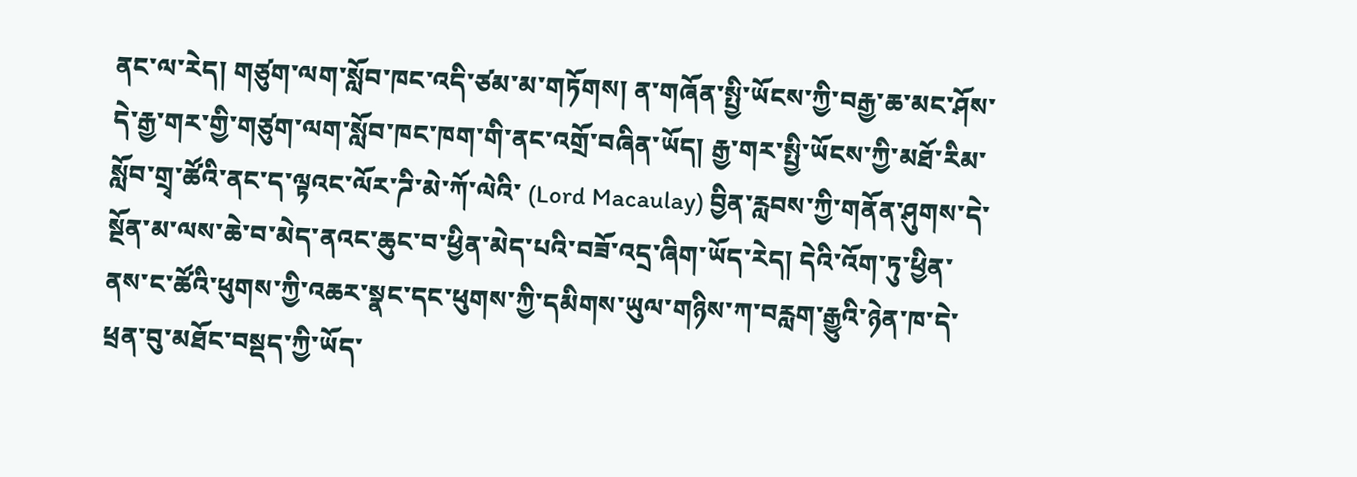ནང་ལ་རེད། གཙུག་ལག་སློབ་ཁང་འདི་ཙམ་མ་གཏོགས། ན་གཞོན་སྤྱི་ཡོངས་ཀྱི་བརྒྱ་ཆ་མང་ཤོས་དེ་རྒྱ་གར་གྱི་གཙུག་ལག་སློབ་ཁང་ཁག་གི་ནང་འགྲོ་བཞིན་ཡོད། རྒྱ་གར་སྤྱི་ཡོངས་ཀྱི་མཐོ་རིམ་སློབ་གྲྭ་ཚོའི་ནང་ད་ལྟའང་ལོར་ཌི་མེ་ཀོ་ལེའི་ (Lord Macaulay) བྱིན་རླབས་ཀྱི་གནོན་ཤུགས་དེ་སྔོན་མ་ལས་ཆེ་བ་མེད་ནའང་ཆུང་བ་ཕྱིན་མེད་པའི་བཟོ་འདྲ་ཞིག་ཡོད་རེད། དེའི་འོག་ཏུ་ཕྱིན་ནས་ང་ཚོའི་ཕུགས་ཀྱི་འཆར་སྣང་དང་ཕུགས་ཀྱི་དམིགས་ཡུལ་གཉིས་ཀ་བརླག་རྒྱུའི་ཉེན་ཁ་དེ་ཕྲན་བུ་མཐོང་བསྡད་ཀྱི་ཡོད་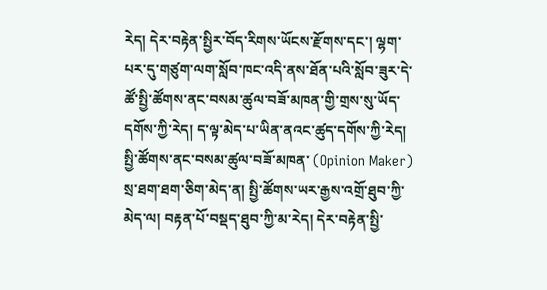རེད། དེར་བརྟེན་སྤྱིར་བོད་རིགས་ཡོངས་རྫོགས་དང་། ལྷག་པར་དུ་གཙུག་ལག་སློབ་ཁང་འདི་ནས་ཐོན་པའི་སློབ་ཟུར་དེ་ཚོ་སྤྱི་ཚོགས་ནང་བསམ་ཚུལ་བཟོ་མཁན་གྱི་གྲས་སུ་ཡོད་དགོས་ཀྱི་རེད། ད་ལྟ་མེད་པ་ཡིན་ནའང་ཚུད་དགོས་ཀྱི་རེད། སྤྱི་ཚོགས་ནང་བསམ་ཚུལ་བཟོ་མཁན་ (Opinion Maker) སྲ་ཐག་ཐག་ཅིག་མེད་ན། སྤྱི་ཚོགས་ཡར་རྒྱས་འགྲོ་ཐུབ་ཀྱི་མེད་ལ། བརྟན་པོ་བསྡད་ཐུབ་ཀྱི་མ་རེད། དེར་བརྟེན་སྤྱི་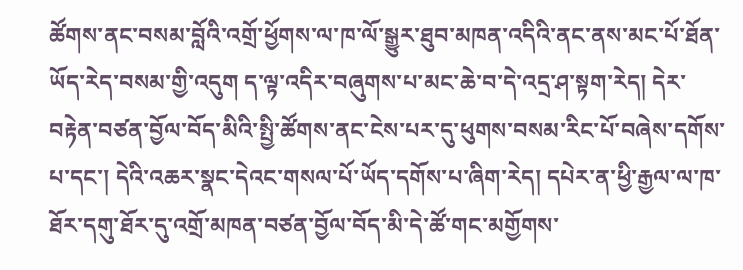ཚོགས་ནང་བསམ་བློའི་འགྲོ་ཕྱོགས་ལ་ཁ་ལོ་སྒྱུར་ཐུབ་མཁན་འདིའི་ནང་ནས་མང་པོ་ཐོན་ཡོད་རེད་བསམ་གྱི་འདུག ད་ལྟ་འདིར་བཞུགས་པ་མང་ཆེ་བ་དེ་འདྲ་ཤ་སྟག་རེད། དེར་བརྟེན་བཙན་བྱོལ་བོད་མིའི་སྤྱི་ཚོགས་ནང་ངེས་པར་དུ་ཕུགས་བསམ་རིང་པོ་བཞེས་དགོས་པ་དང་། དེའི་འཆར་སྣང་དེའང་གསལ་པོ་ཡོད་དགོས་པ་ཞིག་རེད། དཔེར་ན་ཕྱི་རྒྱལ་ལ་ཁ་ཐོར་དགུ་ཐོར་དུ་འགྲོ་མཁན་བཙན་བྱོལ་བོད་མི་དེ་ཚོ་གང་མགྱོགས་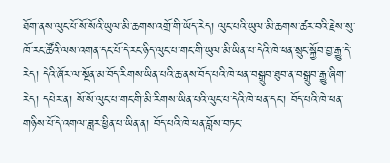ཐོག་ནས་ལུང་པོ་སོ་སོའི་ཡུལ་མི་ཆགས་འགྲོ་གི་ཡོད་རེད། ལུང་པའི་ཡུལ་མི་ཆགས་ཚར་བའི་རྗེས་སུ་ཁོ་རང་ཚོའི་ལས་འགན་དང་པོ་དེ་རང་ཉིད་ལུང་པ་གང་གི་ཡུལ་མི་ཡིན་པ་དེའི་ཁེ་ཕན་སྲུང་སྐྱོབ་བྱ་རྒྱུ་དེ་རེད། དེའི་ཞོར་ལ་སྔོན་མ་བོད་རིགས་ཡིན་པའི་ཆ་ནས་བོད་པའི་ཁེ་ཕན་བསྒྲུབ་ཐུབ་ན་བསྒྲུབ་རྒྱུ་ཞིག་རེད། དཔེར་ན། སོ་སོ་ལུང་པ་གང་གི་མི་རིགས་ཡིན་པའི་ལུང་པ་དེའི་ཁེ་ཕན་དང་། བོད་པའི་ཁེ་ཕན་གཉིས་པོ་དེ་འགལ་ཟླར་ཕྱིན་པ་ཡིན་ན། བོད་པའི་ཁེ་ཕན་བློས་བཏང་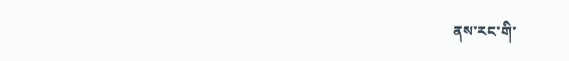ནས་རང་གི་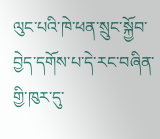ལུང་པའི་ཁེ་ཕན་སྲུང་སྐྱོབ་བྱེད་དགོས་པ་དེ་རང་བཞིན་གྱི་ཁུར་དུ་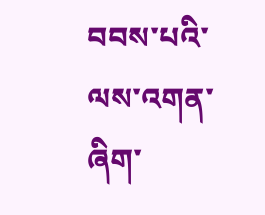བབས་པའི་ལས་འགན་ཞིག་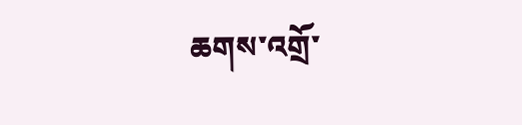ཆགས་འགྲོ་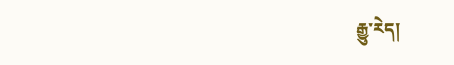རྒྱུ་རེད།